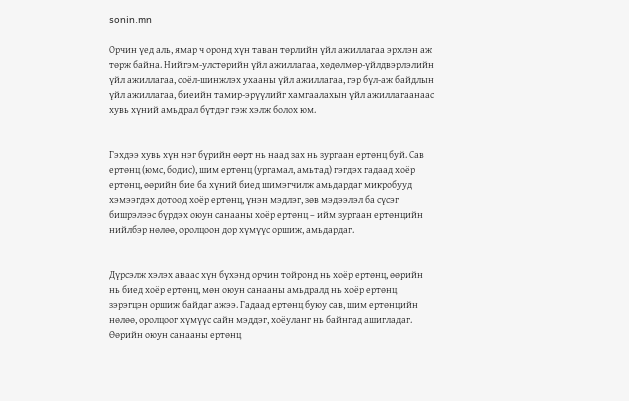sonin.mn

Орчин үед аль, ямар ч оронд хүн таван төрлийн үйл ажиллагаа эрхлэн аж төрж байна. Нийгэм-улстөрийн үйл ажиллагаа, хөдөлмөр-үйлдвэрлэлийн үйл ажиллагаа, соёл-шинжлэх ухааны үйл ажиллагаа, гэр бүл-аж байдлын үйл ажиллагаа, биеийн тамир-эрүүлийг хамгаалахын үйл ажиллагаанаас хувь хүний амьдрал бүтдэг гэж хэлж болох юм.


Гэхдээ хувь хүн нэг бүрийн өөрт нь наад зах нь зургаан ертөнц буй. Сав ертөнц (юмс, бодис), шим ертөнц (ургамал, амьтад) гэгдэх гадаад хоёр ертөнц, өөрийн бие ба хүний биед шимэгчилж амьдардаг микробууд хэмээгдэх дотоод хоёр ертөнц, үнэн мэдлэг, зөв мэдээлэл ба сүсэг бишрэлээс бүрдэх оюун санааны хоёр ертөнц – ийм зургаан ертөнцийн нийлбэр нөлөө, оролцоон дор хүмүүс оршиж, амьдардаг.


Дүрсэлж хэлэх аваас хүн бүхэнд орчин тойронд нь хоёр ертөнц, өөрийн нь биед хоёр ертөнц, мөн оюун санааны амьдралд нь хоёр ертөнц зэрэгцэн оршиж байдаг ажээ. Гадаад ертөнц буюу сав, шим ертөнцийн нөлөө, оролцоог хүмүүс сайн мэддэг, хоёуланг нь байнгад ашигладаг. Өөрийн оюун санааны ертөнц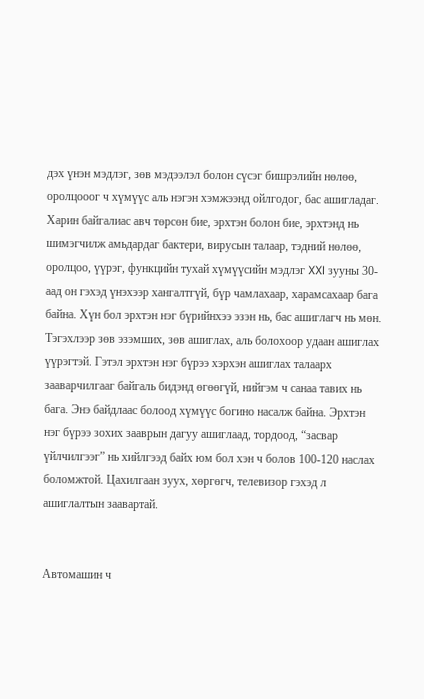дэх үнэн мэдлэг, зөв мэдээлэл болон сүсэг бишрэлийн нөлөө, оролцооог ч хүмүүс аль нэгэн хэмжээнд ойлгодог, бас ашигладаг. Харин байгалиас авч төрсөн бие, эрхтэн болон бие, эрхтэнд нь шимэгчилж амьдардаг бактери, вирусын талаар, тэдний нөлөө, оролцоо, үүрэг, функцийн тухай хүмүүсийн мэдлэг XXI зууны 30-аад он гэхэд үнэхээр хангалтгүй, бүр чамлахаар, харамсахаар бага байна. Хүн бол эрхтэн нэг бүрийнхээ эзэн нь, бас ашиглагч нь мөн. Тэгэхлээр зөв эзэмших, зөв ашиглах, аль болохоор удаан ашиглах үүрэгтэй. Гэтэл эрхтэн нэг бүрээ хэрхэн ашиглах талаарх зааварчилгааг байгаль бидэнд өгөөгүй, нийгэм ч санаа тавих нь бага. Энэ байдлаас болоод хүмүүс богино насалж байна. Эрхтэн нэг бүрээ зохих зааврын дагуу ашиглаад, тордоод, “засвар үйлчилгээг” нь хийлгээд байх юм бол хэн ч болов 100-120 наслах боломжтой. Цахилгаан зуух, хөргөгч, телевизор гэхэд л ашиглалтын заавартай.


Автомашин ч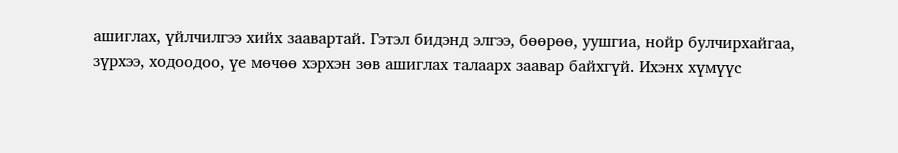ашиглах, үйлчилгээ хийх заавартай. Гэтэл бидэнд элгээ, бөөрөө, уушгиа, нойр булчирхайгаа, зүрхээ, ходоодоо, үе мөчөө хэрхэн зөв ашиглах талаарх заавар байхгүй. Ихэнх хүмүүс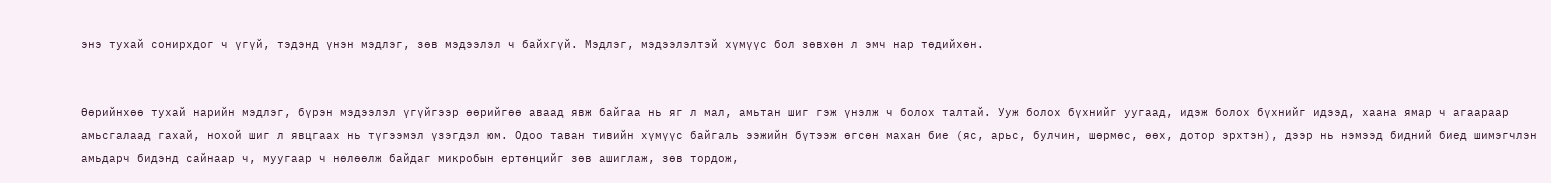энэ тухай сонирхдог ч үгүй, тэдэнд үнэн мэдлэг, зөв мэдээлэл ч байхгүй. Мэдлэг, мэдээлэлтэй хүмүүс бол зөвхөн л эмч нар төдийхөн.


Өөрийнхөө тухай нарийн мэдлэг, бүрэн мэдээлэл үгүйгээр өөрийгөө аваад явж байгаа нь яг л мал, амьтан шиг гэж үнэлж ч болох талтай. Ууж болох бүхнийг уугаад, идэж болох бүхнийг идээд, хаана ямар ч агаараар амьсгалаад гахай, нохой шиг л явцгаах нь түгээмэл үзэгдэл юм. Одоо таван тивийн хүмүүс байгаль ээжийн бүтээж өгсөн махан бие (яс, арьс, булчин, шөрмөс, өөх, дотор эрхтэн), дээр нь нэмээд бидний биед шимэгчлэн амьдарч бидэнд сайнаар ч, муугаар ч нөлөөлж байдаг микробын ертөнцийг зөв ашиглаж, зөв тордож,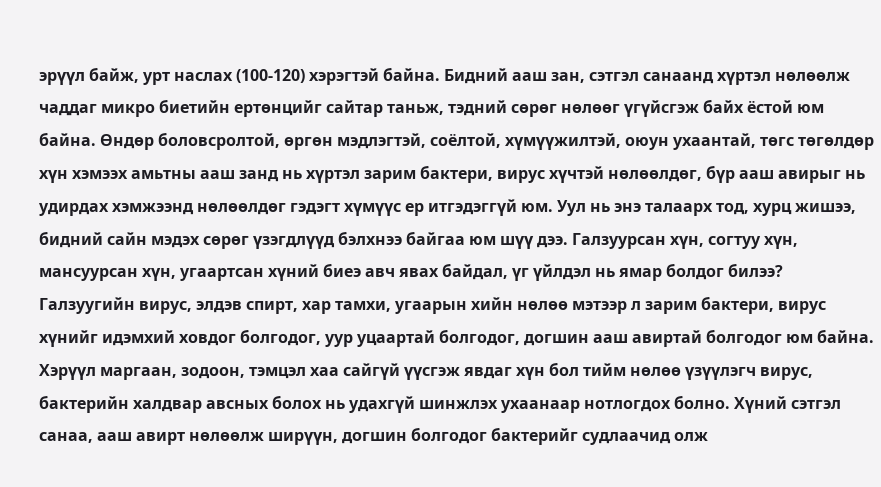эрүүл байж, урт наслах (100-120) хэрэгтэй байна. Бидний ааш зан, сэтгэл санаанд хүртэл нөлөөлж чаддаг микро биетийн ертөнцийг сайтар таньж, тэдний сөрөг нөлөөг үгүйсгэж байх ёстой юм байна. Өндөр боловсролтой, өргөн мэдлэгтэй, соёлтой, хүмүүжилтэй, оюун ухаантай, төгс төгөлдөр хүн хэмээх амьтны ааш занд нь хүртэл зарим бактери, вирус хүчтэй нөлөөлдөг, бүр ааш авирыг нь удирдах хэмжээнд нөлөөлдөг гэдэгт хүмүүс ер итгэдэггүй юм. Уул нь энэ талаарх тод, хурц жишээ, бидний сайн мэдэх сөрөг үзэгдлүүд бэлхнээ байгаа юм шүү дээ. Галзуурсан хүн, согтуу хүн, мансуурсан хүн, угаартсан хүний биеэ авч явах байдал, үг үйлдэл нь ямар болдог билээ? Галзуугийн вирус, элдэв спирт, хар тамхи, угаарын хийн нөлөө мэтээр л зарим бактери, вирус хүнийг идэмхий ховдог болгодог, уур уцаартай болгодог, догшин ааш авиртай болгодог юм байна. Хэрүүл маргаан, зодоон, тэмцэл хаа сайгүй үүсгэж явдаг хүн бол тийм нөлөө үзүүлэгч вирус, бактерийн халдвар авсных болох нь удахгүй шинжлэх ухаанаар нотлогдох болно. Хүний сэтгэл санаа, ааш авирт нөлөөлж ширүүн, догшин болгодог бактерийг судлаачид олж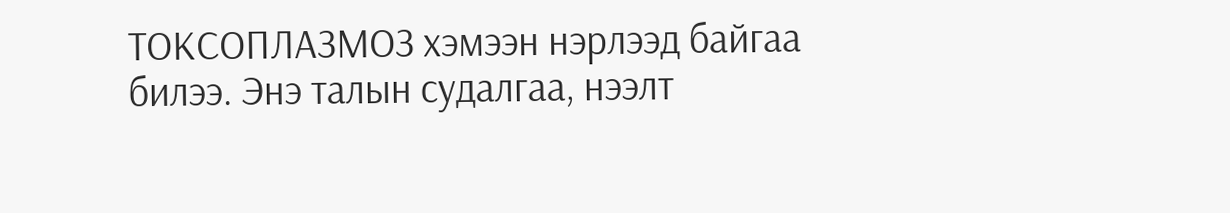ТОКСОПЛАЗМОЗ хэмээн нэрлээд байгаа билээ. Энэ талын судалгаа, нээлт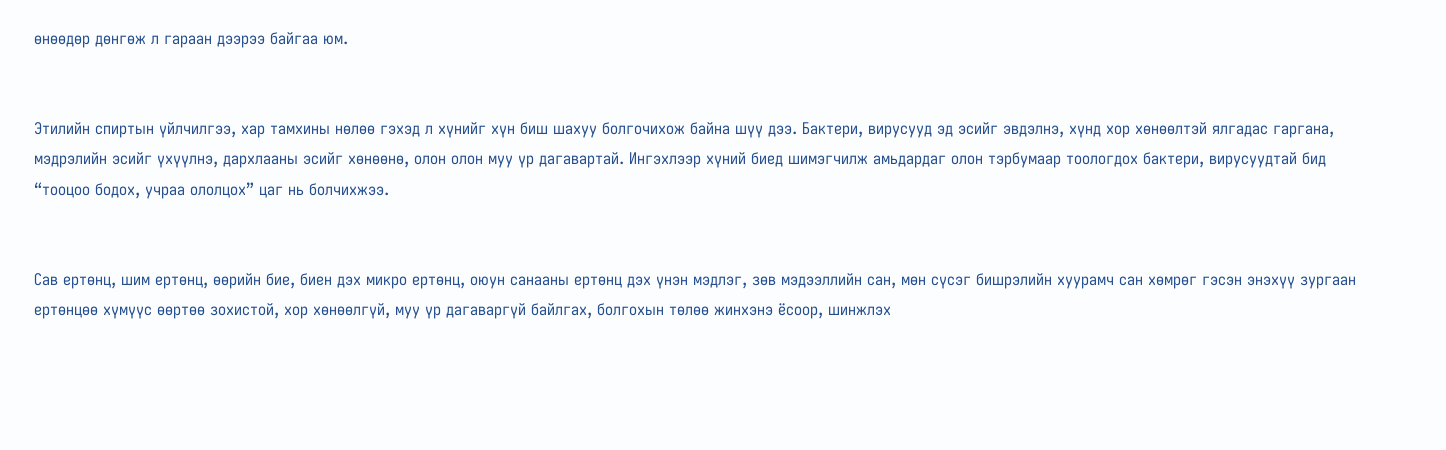өнөөдөр дөнгөж л гараан дээрээ байгаа юм.


Этилийн спиртын үйлчилгээ, хар тамхины нөлөө гэхэд л хүнийг хүн биш шахуу болгочихож байна шүү дээ. Бактери, вирусууд эд эсийг эвдэлнэ, хүнд хор хөнөөлтэй ялгадас гаргана, мэдрэлийн эсийг үхүүлнэ, дархлааны эсийг хөнөөнө, олон олон муу үр дагавартай. Ингэхлээр хүний биед шимэгчилж амьдардаг олон тэрбумаар тоологдох бактери, вирусуудтай бид “тооцоо бодох, учраа ололцох” цаг нь болчихжээ.


Сав ертөнц, шим ертөнц, өөрийн бие, биен дэх микро ертөнц, оюун санааны ертөнц дэх үнэн мэдлэг, зөв мэдээллийн сан, мөн сүсэг бишрэлийн хуурамч сан хөмрөг гэсэн энэхүү зургаан ертөнцөө хүмүүс өөртөө зохистой, хор хөнөөлгүй, муу үр дагаваргүй байлгах, болгохын төлөө жинхэнэ ёсоор, шинжлэх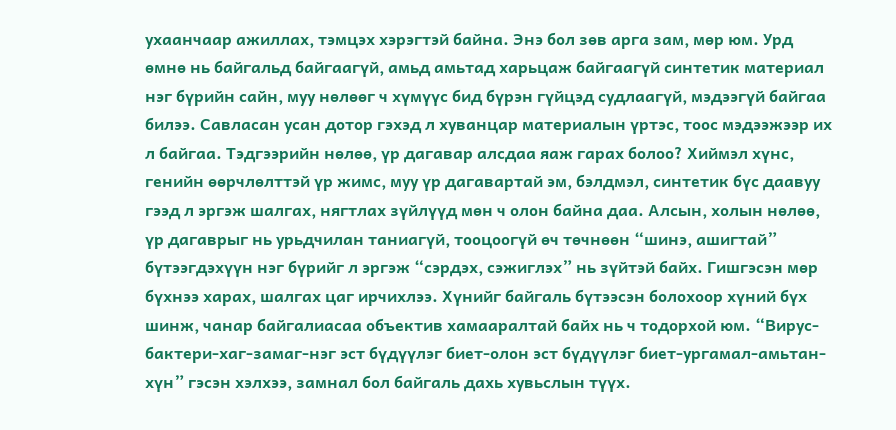ухаанчаар ажиллах, тэмцэх хэрэгтэй байна. Энэ бол зөв арга зам, мөр юм. Урд өмнө нь байгальд байгаагүй, амьд амьтад харьцаж байгаагүй синтетик материал нэг бүрийн сайн, муу нөлөөг ч хүмүүс бид бүрэн гүйцэд судлаагүй, мэдээгүй байгаа билээ. Савласан усан дотор гэхэд л хуванцар материалын үртэс, тоос мэдээжээр их л байгаа. Тэдгээрийн нөлөө, үр дагавар алсдаа яаж гарах болоо? Хиймэл хүнс, генийн өөрчлөлттэй үр жимс, муу үр дагавартай эм, бэлдмэл, синтетик бүс даавуу гээд л эргэж шалгах, нягтлах зүйлүүд мөн ч олон байна даа. Алсын, холын нөлөө, үр дагаврыг нь урьдчилан таниагүй, тооцоогүй өч төчнөөн “шинэ, ашигтай” бүтээгдэхүүн нэг бүрийг л эргэж “сэрдэх, сэжиглэх” нь зүйтэй байх. Гишгэсэн мөр бүхнээ харах, шалгах цаг ирчихлээ. Хүнийг байгаль бүтээсэн болохоор хүний бүх шинж, чанар байгалиасаа объектив хамааралтай байх нь ч тодорхой юм. “Вирус-бактери-хаг-замаг-нэг эст бүдүүлэг биет-олон эст бүдүүлэг биет-ургамал-амьтан-хүн” гэсэн хэлхээ, замнал бол байгаль дахь хувьслын түүх.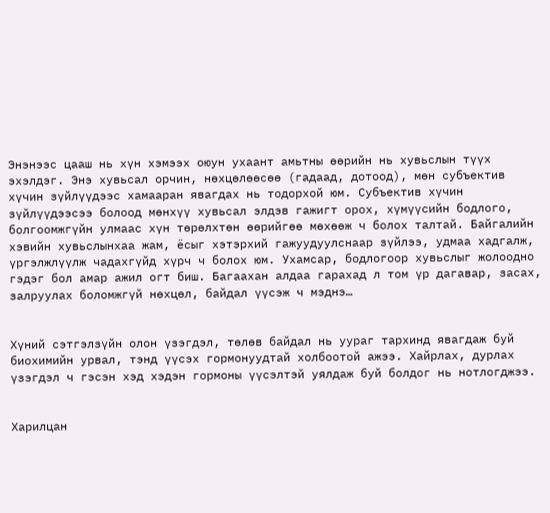Энэнээс цааш нь хүн хэмээх оюун ухаант амьтны өөрийн нь хувьслын түүх эхэлдэг. Энэ хувьсал орчин, нөхцөлөөсөө (гадаад, дотоод), мөн субъектив хүчин зүйлүүдээс хамааран явагдах нь тодорхой юм. Субъектив хүчин зүйлүүдээсээ болоод мөнхүү хувьсал элдэв гажигт орох, хүмүүсийн бодлого, болгоомжгүйн улмаас хүн төрөлхтөн өөрийгөө мөхөөж ч болох талтай. Байгалийн хэвийн хувьслынхаа жам, ёсыг хэтэрхий гажуудуулснаар зүйлээ, удмаа хадгалж, үргэлжлүүлж чадахгүйд хүрч ч болох юм. Ухамсар, бодлогоор хувьслыг жолоодно гэдэг бол амар ажил огт биш. Багаахан алдаа гарахад л том үр дагавар, засах, залруулах боломжгүй нөхцөл, байдал үүсэж ч мэднэ…


Хүний сэтгэлзүйн олон үзэгдэл, төлөв байдал нь уураг тархинд явагдаж буй биохимийн урвал, тэнд үүсэх гормонуудтай холбоотой ажээ. Хайрлах, дурлах үзэгдэл ч гэсэн хэд хэдэн гормоны үүсэлтэй уялдаж буй болдог нь нотлогджээ.


Харилцан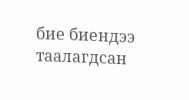бие биендээ таалагдсан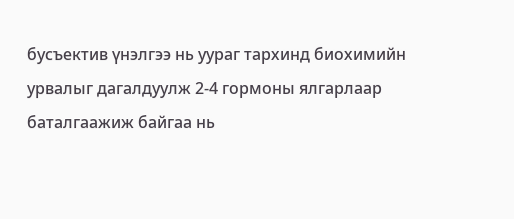бусъектив үнэлгээ нь уураг тархинд биохимийн урвалыг дагалдуулж 2-4 гормоны ялгарлаар баталгаажиж байгаа нь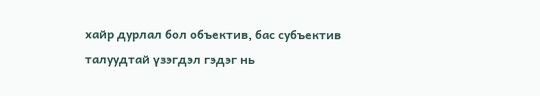хайр дурлал бол объектив, бас субъектив талуудтай үзэгдэл гэдэг нь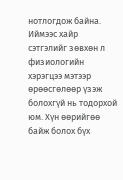нотлогдож байна. Иймээс хайр сэтгэлийг зөвхөн л физиологийн хэрэгцээ мэтээр өрөөсгөлөөр үзэж болохгүй нь тодорхой юм. Хүн өөрийгөө байж болох бүх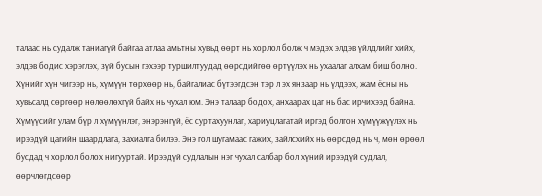талаас нь судалж таниагүй байгаа атлаа амьтны хувьд өөрт нь хорлол болж ч мэдэх элдэв үйлдлийг хийх, элдэв бодис хэрэглэх, зүй бусын гэхээр туршилтуудад өөрсдийгөө өртүүлэх нь ухаалаг алхам биш болно. Хүнийг хүн чигээр нь, хүмүүн төрхөөр нь, байгалиас бүтээгдсэн тэр л эх янзаар нь үлдээх, жам ёсны нь хувьсалд сөргөөр нөлөөлөхгүй байх нь чухал юм. Энэ талаар бодох, анхаарах цаг нь бас ирчихээд байна. Хүмүүсийг улам бүр л хүмүүнлэг, энэрэнгүй, ёс суртахуунлаг, хариуцлагатай иргэд болгон хүмүүжүүлэх нь ирээдүй цагийн шаардлага, захиалга билээ. Энэ гол шугамаас гажих, зайлсхийх нь өөрсдөд нь ч, мөн өрөөл бусдад ч хорлол болох нигууртай. Ирээдүй судлалын нэг чухал салбар бол хүний ирээдүй судлал, өөрчлөгдсөөр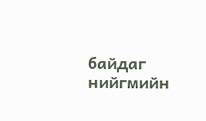байдаг нийгмийн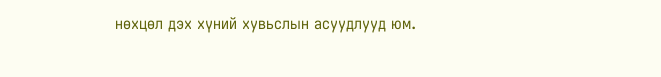нөхцөл дэх хүний хувьслын асуудлууд юм.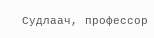Судлаач, профессор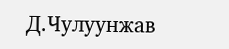Д.Чулуунжав